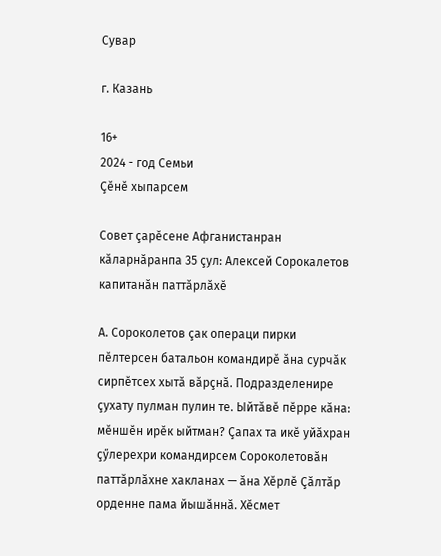Сувар

г. Казань

16+
2024 - год Семьи
Çӗнӗ хыпарсем

Совет çарӗсене Афганистанран кăларнăранпа 35 çул: Алексей Сорокалетов капитанăн паттăрлăхӗ

А. Сороколетов çак операци пирки пӗлтерсен батальон командирӗ ăна сурчăк сирпӗтсех хытă вăрçнă. Подразделенире çухату пулман пулин те. Ыйтăвӗ пӗрре кăна: мӗншӗн ирӗк ыйтман? Çапах та икӗ уйăхран çӳлерехри командирсем Сороколетовăн паттăрлăхне хакланах — ăна Хӗрлӗ Çăлтăр орденне пама йышăннă. Хӗсмет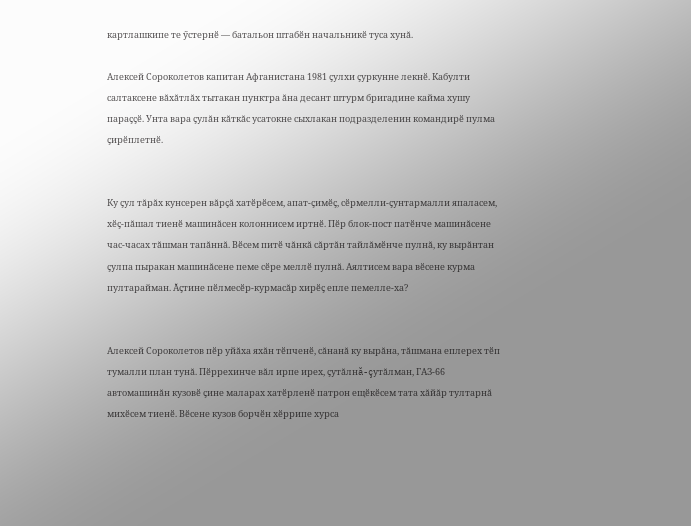картлашкипе те ӳстернӗ — батальон штабӗн начальникӗ туса хунă.

Алексей Сороколетов капитан Афганистана 1981 çулхи çуркунне лекнӗ. Кабулти салтаксене вăхăтлăх тытакан пунктра ăна десант штурм бригадине кайма хушу параççӗ. Унта вара çулăн кăткăс усатокне сыхлакан подразделенин командирӗ пулма çирӗплетнӗ.


Ку çул тăрăх кунсерен вăрçă хатӗрӗсем, апат-çимӗç, сӗрмелли-çунтармалли япаласем, хӗç-пăшал тиенӗ машинăсен колоннисем иртнӗ. Пӗр блок-пост патӗнче машинăсене час-часах тăшман тапăннă. Вӗсем питӗ чăнкă сăртăн тайлăмӗнче пулнă, ку вырăнтан çулпа пыракан машинăсене пеме сӗре меллӗ пулнă. Аялтисем вара вӗсене курма пултарайман. Ăçтине пӗлмесӗр-курмасăр хирӗç епле пемелле-ха?


Алексей Сороколетов пӗр уйăха яхăн тӗпченӗ, сăнанă ку вырăна, тăшмана еплерех тӗп тумалли план тунă. Пӗррехинче вăл ирпе ирех, çутăлнă-çутăлман, ГАЗ-66 автомашинăн кузовӗ çине маларах хатӗрленӗ патрон ещӗкӗсем тата хăйăр тултарнă михӗсем тиенӗ. Вӗсене кузов борчӗн хӗррипе хурса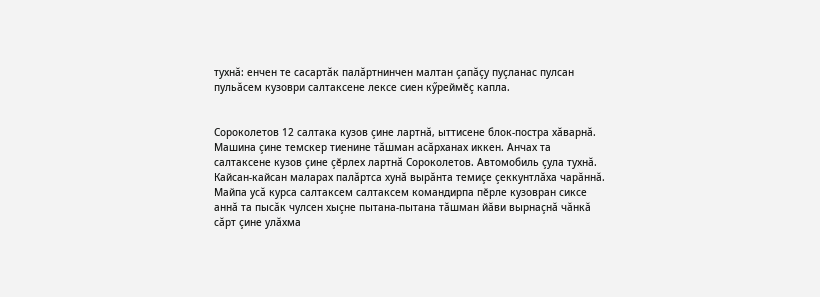тухнă: енчен те сасартăк палăртнинчен малтан çапăçу пуçланас пулсан пульăсем кузоври салтаксене лексе сиен кӳреймӗç капла.


Сороколетов 12 салтака кузов çине лартнă, ыттисене блок-постра хăварнă. Машина çине темскер тиенине тăшман асăрханах иккен. Анчах та салтаксене кузов çине çӗрлех лартнă Сороколетов. Автомобиль çула тухнă. Кайсан-кайсан маларах палăртса хунă вырăнта темиçе çеккунтлăха чарăннă. Майпа усă курса салтаксем салтаксем командирпа пӗрле кузовран сиксе аннă та пысăк чулсен хыçне пытана-пытана тăшман йăви вырнаçнă чăнкă сăрт çине улăхма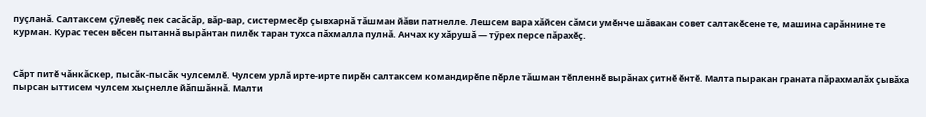пуçланă. Салтаксем çӳлевӗç пек сасăсăр, вăр-вар, систермесӗр çывхарнă тăшман йăви патнелле. Лешсем вара хăйсен сăмси умӗнче шăвакан совет салтакӗсене те, машина сарăннине те курман. Курас тесен вӗсен пытаннă вырăнтан пилӗк таран тухса пăхмалла пулнă. Анчах ку хăрушă — тӳрех персе пăрахӗç.


Сăрт питӗ чăнкăскер, пысăк-пысăк чулсемлӗ. Чулсем урлă ирте-ирте пирӗн салтаксем командирӗпе пӗрле тăшман тӗпленнӗ вырăнах çитнӗ ӗнтӗ. Малта пыракан граната пăрахмалăх çывăха пырсан ыттисем чулсем хыçнелле йăпшăннă. Малти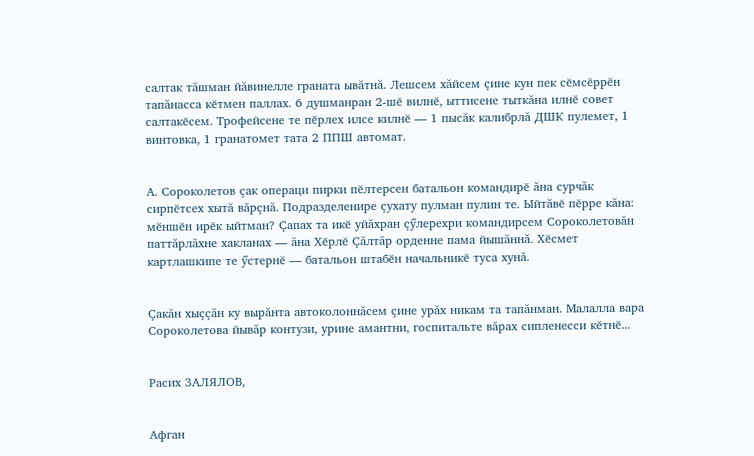салтак тăшман йăвинелле граната ывăтнă. Лешсем хăйсем çине кун пек сӗмсӗррӗн тапăнасса кӗтмен паллах. 6 душманран 2-шӗ вилнӗ, ыттисене тыткăна илнӗ совет салтакӗсем. Трофейсене те пӗрлех илсе килнӗ — 1 пысăк калибрлă ДШК пулемет, 1 винтовка, 1 гранатомет тата 2 ППШ автомат.


А. Сороколетов çак операци пирки пӗлтерсен батальон командирӗ ăна сурчăк сирпӗтсех хытă вăрçнă. Подразделенире çухату пулман пулин те. Ыйтăвӗ пӗрре кăна: мӗншӗн ирӗк ыйтман? Çапах та икӗ уйăхран çӳлерехри командирсем Сороколетовăн паттăрлăхне хакланах — ăна Хӗрлӗ Çăлтăр орденне пама йышăннă. Хӗсмет картлашкипе те ӳстернӗ — батальон штабӗн начальникӗ туса хунă.


Çакăн хыççăн ку вырăнта автоколоннăсем çине урăх никам та тапăнман. Малалла вара Сороколетова йывăр контузи, урине амантни, госпитальте вăрах сипленесси кӗтнӗ...


Расих ЗАЛЯЛОВ,


Афган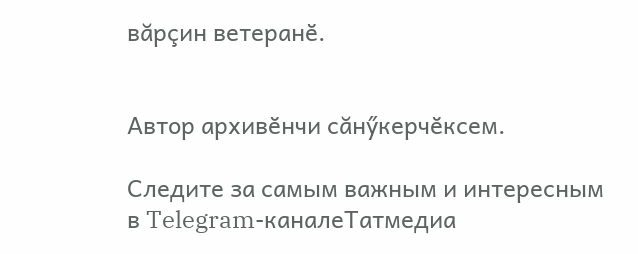вăрçин ветеранӗ.


Автор архивӗнчи сăнӳкерчӗксем.

Следите за самым важным и интересным в Telegram-каналеТатмедиа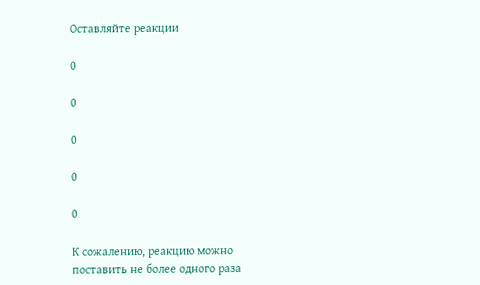Оставляйте реакции

0

0

0

0

0

К сожалению, реакцию можно поставить не более одного раза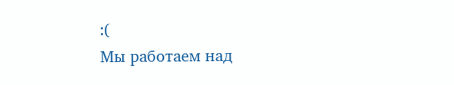:(
Мы работаем над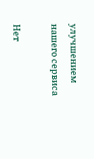улучшением нашего сервиса

Нет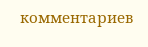комментариев